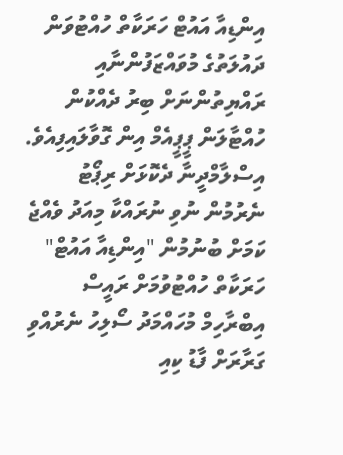އިންޑިއާ އައުޓް ހަރަކާތް ހުއްޓުވަން ދައުލަތުގެ މުވައްޒަފުންނާއި ރައްޔިތުންނަށް ބިރު ދެއްކުން ހުއްޓާލަން ޕީޕީއެމް އިން ގޮވާލައިފިއެވެ.
އިސްލާމްދީނާ ދެކޮޅަށް ރިޕޯޓު ނެރުމުން ނުވި ނުރައްކާ މިއަދު ވެއްޖެ ކަމަށް ބުނުމުން "އިންޑިއާ އައުޓް" ހަރަކާތް ހުއްޓުވުމަށް ރައީސް އިބްރާހިމް މުހައްމަދު ސޯލިހު ނެރުއްވި ގަރާރަށް ފާޑު ކިއި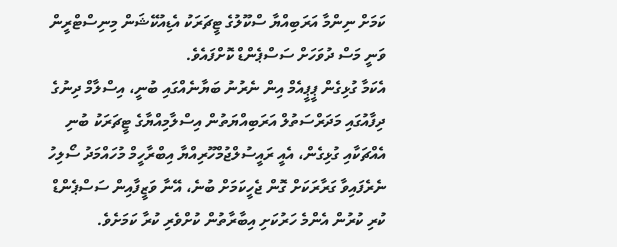ކަމަށް ނިންމާ އަރަބިއްޔާ ސްކޫލުގެ ޓީޗަރަކު އެޑިއުކޭޝަން މިނިސްޓްރީން ވަނީ މަސް ދުވަހަށް ސަސްޕެންޑް ކޮށްފައެވެ.
އެކަމާ ގުޅިގެން ޕީޕީއެމް އިން ނެރުނު ބަޔާނެއްގައި ބުނީ، އިސްލާމް ދިނުގެ ދިފާއުގައި މަދަރްސަތުލް އަރަބިއްޔަތުން އިސްލާމިއްޔާގެ ޓީޗަރަކު ބުނި އެއްޗަކާއި ގުޅިގެން، އެއީ ރައީސުލްޖުމްހޫރިއްޔާ އިބްރާހީމް މުހައްމަދު ސޯލިހު ނެރެފައިވާ ގަރާރަކަށް ގޮން ޖެހީކަމަށް ބުނެ، އޭނާ ވަޒީފާއިން ސަސްޕެންޑް ކުރި ކުރުން އެންމެ ހަރުކަށި އިބާރާތުން ކުށްވެރި ކުރާ ކަމަށެވެ.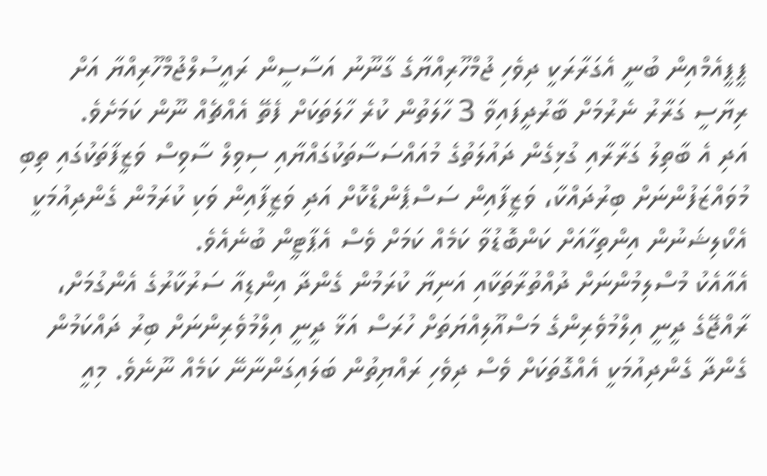ޕީޕީއެމްއިން ބުނީ އެގަރާރަކީ ދިވެހި ޖުމްހޫރިއްޔާގެ ގާނޫނު އަސާސީން ރައީސުލްޖުމްހޫރިއްޔާ އަށް ރިޔާސީ ގަރާރު ނެރުމަށް ބާރުދީފައިވާ 3 ހާލަތުން ކުރެ ހާލަތަކަށް ފެތޭ އެއްޗެއް ނޫން ކަމަށެވެ.
އަދި އެ ބާތިލު ގަރާރާއި ގުޅިގެން ދައުލަތުގެ މުއައްސަސާތަކުގައްޔާއި ސިވިލް ސާވިސް ވަޒީފާތަކުގައި ތިބި މުވައްޒަފުންނަށް ބިރުދައްކާ، ވަޒީފާއިން ސަސްޕެންޑްކޮށް އަދި ވަޒީފާއިން ވަކި ކުރަމުން ގެންދިއުމަކީ އެކޯލިޝަނުން އިންތިހާއަށް ކަންބޮޑުވާ ކަމެއް ކަމަށް ވެސް އެޕާޓީން ބުނެއެވެ.
އެއާއެކު މުސްލިމުންނަށް ދުއްތުރާތަކާއި އަނިޔާ ކުރަމުން ގެންދާ އިންޑިއާ ސަރުކާރުގެ އެންގުމަށް، ރާއްޖޭގެ ދީނީ އިލްމުވެރިންގެ މަސްއޫލިއްޔަތަށް ހުރަސް އަޅާ ދީނީ އިލްމުވެރިންނަށް ބިރު ދައްކަމުން ގެންދާ ގެންދިއުމަކީ އެއްގޮތަކަށް ވެސް ދިވެހި ރައްޔިތުން ބަލައިގަންނާނޭ ކަމެއް ނޫނެވެ. މިއީ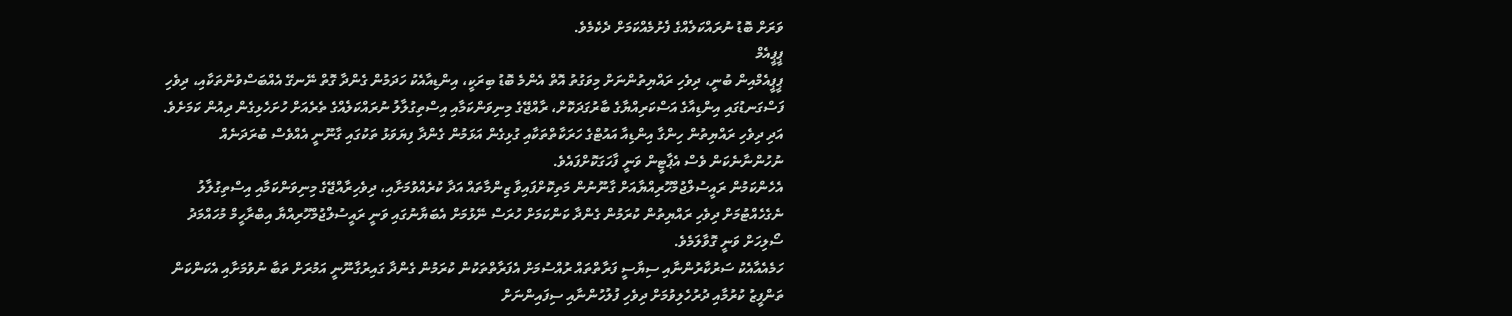ވަރަށް ބޮޑު ނުރައްކަލެއްގެ ފެށުމެއްކަމަށް ދެކެމެވެ.
ޕީޕީއެމް
ޕީޕީއެމްއިން ބުނީ، ދިވެހި ރައްޔިތުންނަށް މިވަގުތު އޮތް އެންމެ ބޮޑު ބިރަކީ، އިންޑިއާއެކު ހަދަމުން ގެންދާ ގޮތް ނޭނގޭ އެއްބަސްވުންތަކާއި، ދިވެހި ފަސްގަނޑުގައި އިންޑިއާގެ އަސްކަރިއްޔާގެ ބާރުގަދަކޮށް، ރާއްޖޭގެ މިނިވަންކަމާއި އިސްތިގުލާލު ނުރައްކަލެއްގެ ތެރެއަށް ހުށަހެޅިގެން ދިއުން ކަމަށެވެ. އަދި ދިވެހި ރައްޔިތުން ހިންގާ އިންޑިއާ އައުޓްގެ ހަރަކާތްތަކާއި ގުޅިގެން އަޅަމުން ގެންދާ ފިޔަވަޅު ތަކުގައި ގާނޫނީ އެއްވެސް ބުރަދަނެއް ނުހުންނާނެކަން ވެސް އެޕާޓީން ވަނީ ފާހަގަކޮށްފައެވެ.
އެހެންކަމުން ރައީސުލްޖުމްހޫރިއްޔާއަށް ގާނޫނުން މަތިކޮށްފައިވާ ޒިންމާތައް އަދާ ކުރެއްވުމަށާއި، ދިވެހިރާއްޖޭގެ މިނިވަންކަމާއި އިސްތިގުލާލު ނެގެހެއްޓުމަށް ދިވެހި ރައްޔިތުން ކުރަމުން ގެންދާ ކަންކަމަށް ހުރަސް ނޭޅުމަށް އެބަޔާނުގައި ވަނީ ރައީސުލްޖުމްހޫރިއްޔާ އިބްރާހީމް މުހައްމަދު ސޯލިހަށް ވަނީ ގޮވާލަމެވެ.
ހަމެއެއާއެކު ސަރުކާރުންނާއި ސިޔާސީ ފަރާތްތައް ރުއްސުމަށް އެފަރާތްތަކުން ކުރަމުން ގެންދާ ގައިރުގާނޫނީ އަމުރަށް ތަބާ ނުވުމަށާއި އެކަންކަން ތަންފީޒު ކުރުމާއި ދުރުހެލިވުމަށް ދިވެހި ފުލުހުންނާއި ސިފައިންނަށް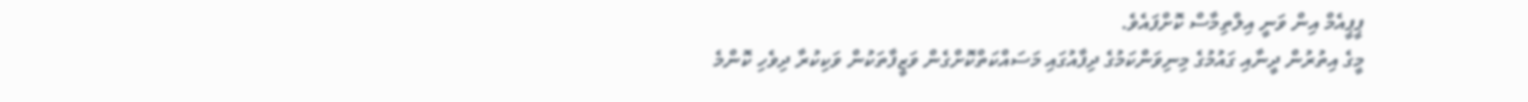ޕީޕީއެމް އިން ވަނީ އިލްތިމާސް ކޮށްފައެވެ.
މީގެ އިތުރުން ދީނާއި ގައުމުގެ މިނިވަންކަމުގެ ދިފާއުގައި މަސައްކަތްކޮށްގެން ވަޒީފާތަކުން ވަކިކުރާ ދިވެހި ކޮންމެ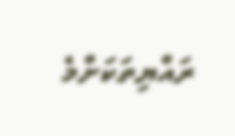ރައްޔިތަކަށްމެ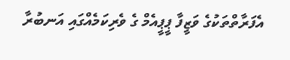އެފަރާތްތަކުގެ ވަޒީފާ ޕީޕީއެމް ގެ ވެރިކަމެއްގައި އަނބުރާ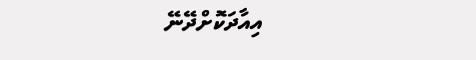އިއާދަކޮށްދޭނޭ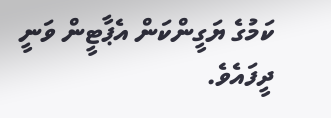ކަމުގެ ޔަގީންކަން އެޕާޓީން ވަނީ ދީފައެވެ.